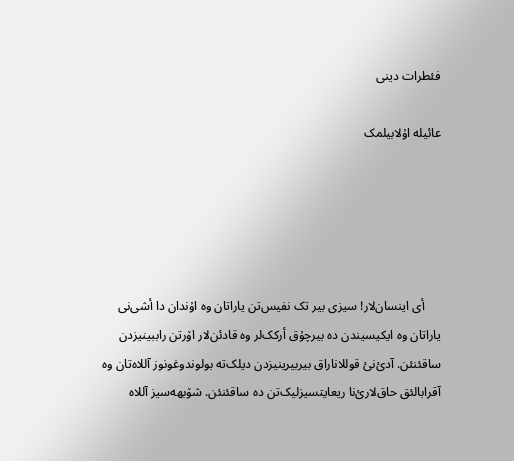فئطرات دینی

عائیلە اۇلابیلمک





     أی اینسان‌لار! سیزی بیر تک نفیس‌تن یاراتان وە اۇندان دا أشی‌نی یاراتان وە ایکیسیندن دە بیرچۇق أرکک‌لر وە قادئن‌لار اۆرتن راببینیزدن ساقئنئن. آدئ‌نئ قوللاناراق بیربیرینیزدن دیلک‌تە بولوندوغونوز آللاەتان وە آقرابالئق حاق‌لارئ‌نا ریعایتسیزلیک‌تن دە ساقئنئن. شۆبهەسیز آللاە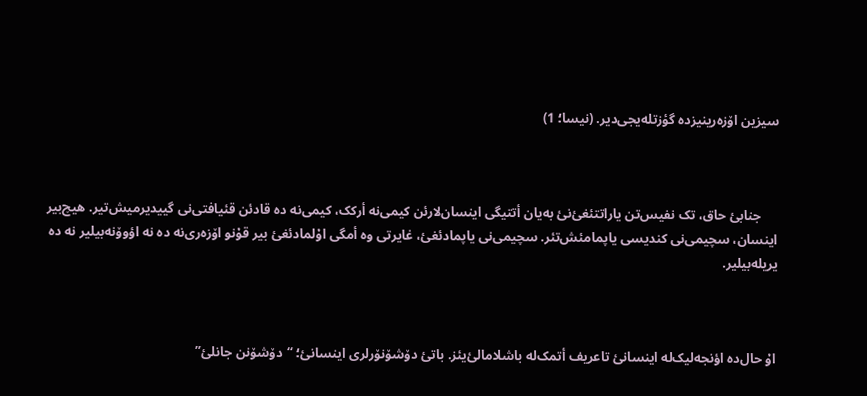سیزین اۆزەرینیزدە گؤزتلەیجی‌دیر. (نیسا؛ 1)



     جنابئ حاق، تک نفیس‌تن یاراتتئغئ‌نئ بەیان أتتیگی اینسان‌لارئن کیمی‌نە أرکک، کیمی‌نە دە قادئن قئیافتی‌نی گییدیرمیش‌تیر. هیچ‌بیر اینسان، سچیمی‌نی کندیسی یاپمامئش‌تئر. سچیمی‌نی یاپمادئغئ، غایرتی وە أمگی اۇلمادئغئ بیر قۇنو اۆزەری‌نە دە نە اؤوۆنەبیلیر نە دە یریلەبیلیر.



اۇ حال‌دە اؤنجەلیک‌لە اینسانئ تاعریف أتمک‌لە باشلامالئ‌یئز. باتئ دۆشۆنۆرلری اینسانئ؛ “دۆشۆنن جانلئ”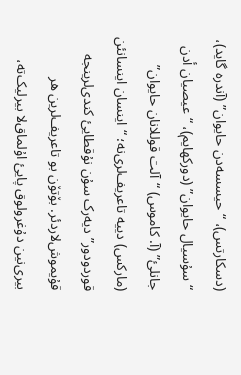(دسکارتس)، “حیسسەدن حایوان” (آندرە گاید)، “سۇسیال حایوان” (دورکهایم)، “عیصیان أدن جانلئ” (آ. کاموس) “آلت قوللانان حایوان” (مارکس) دییە تاعریف‌لری‌نە؛ “اینسان اینسانئن قوردودور” دیەرک سۇن نۇقطایئ کندی‌لرینجە قۇیموش‌لاردئر. بۆتۆن بو تاعریف‌لرین هر بیری‌نین دۇغرولوق پایئ اۇلماق‌لا بیرلیک‌تە،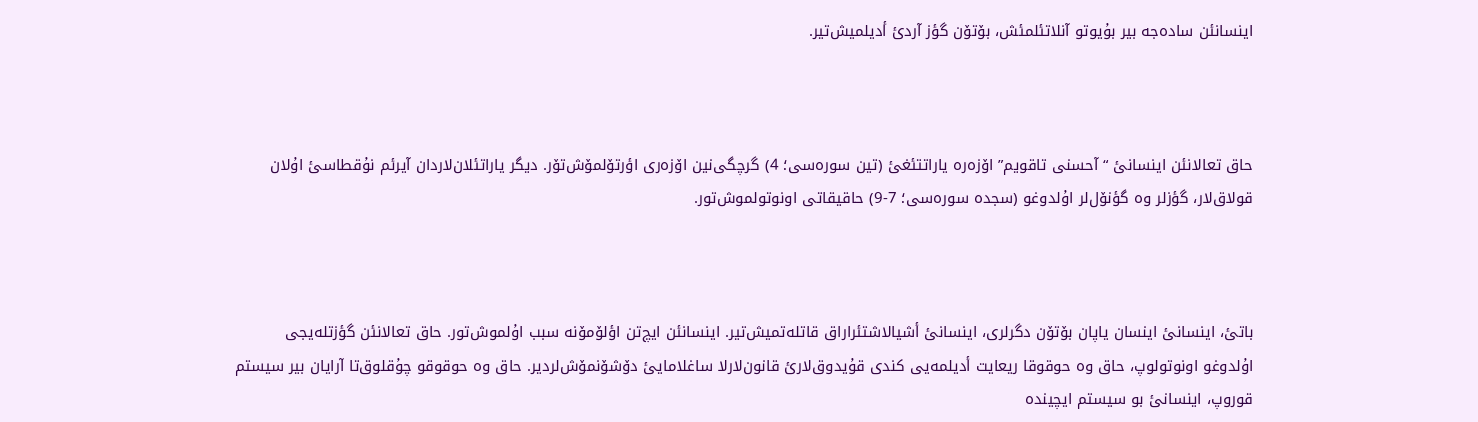اینسانئن سادەجە بیر بۇیوتو آنلاتئلمئش، بۆتۆن گؤز آردئ أدیلمیش‌تیر.



حاق تعالانئن اینسانئ “آحسنی تاقویم” اۆزەرە یاراتتئغئ (تین سورەسی؛ 4) گرچگی‌نین اۆزەری اؤرتۆلمۆش‌تۆر. دیگر یاراتئلان‌لاردان آیرئم نۇقطاسئ اۇلان قولاق‌لار، گؤزلر وە گؤنۆل‌لر اۇلدوغو (سجدە سورەسی؛ 7-9) حاقیقاتی اونوتولموش‌تور.



باتئ، اینسانئ اینسان یاپان بۆتۆن دگرلری، اینسانئ أشیالاشتئراراق قاتلەتمیش‌تیر. اینسانئن ایچ‌تن اؤلۆمۆنە سبب اۇلموش‌تور. حاق تعالانئن گؤزتلەیجی اۇلدوغو اونوتولوپ، حاق وە حوقوقا ریعایت أدیلمەیی کندی قۇیدوق‌لارئ قانون‌لارلا ساغلامایئ دۆشۆنمۆش‌لردیر. حاق وە حوقوقو چۇقلوق‌تا آرایان بیر سیستم قوروپ، اینسانئ بو سیستم ایچیندە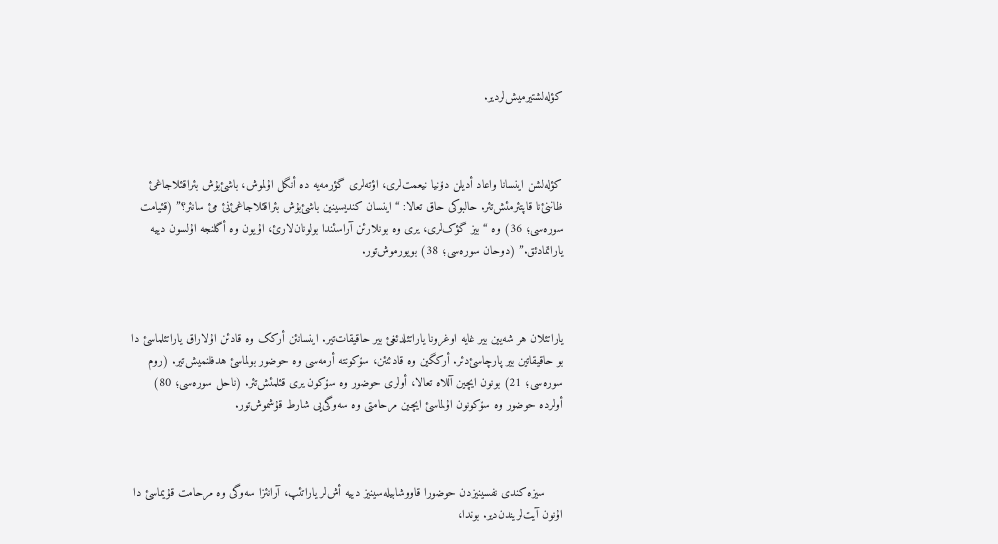کؤلەلشتیرمیش‌لردیر.



کؤلەلشن اینسانا واعاد أدیلن دۆنیا نیعمت‌لری، اؤتەلری گؤرمەیە دە أنگل اۇلموش، باشئ‌بۇش بئراقئلاجاغئ ظاننئ‌نا قاپتئرمئش‌تئر. حالبوکی حاق تعالا: “اینسان کندیسینین باشئ‌بۇش بئراقئلاجاغئ‌نئ مئ سانئر؟” (قئیامت سورەسی؛ 36) وە “بیز گؤک‌لری، یری وە بونلارئن آراسئندا بولونان‌لارئ، اۇیون وە أگلنجە اۇلسون دییە یاراتمادئق.” (دوحان سورەسی؛ 38) بویورموش‌تور.



یاراتئلان هر شەیین بیر غایە اوغرونا یاراتئلدئغئ بیر حاقیقات‌تیر. اینسانئن أرکک وە قادئن اۇلاراق یاراتئلماسئ دا بو حاقیقاتین بیر پارچاسئ‌دئر. أرکگین وە قادئنئن، سۆکونتە أرمەسی وە حوضور بولماسئ هدفلنمیش‌تیر. (روم سورەسی؛ 21) بونون ایچین آللاە تعالا، أولری حوضور وە سۆکون یری قئلمئش‌تئر. (ناحل سورەسی؛ 80) أولردە حوضور وە سۆکونون اۇلماسئ ایچین مرحامتی وە سەوگی‌یی شارط قۇشموش‌تور.



     سیزە کندی نفسینیزدن حوضورا قاووشابیلەسینیز دییە أش‌لر یاراتئپ، آرانئزا سەوگی وە مرحامت قۇیماسئ دا اۇنون آیت‌لریندن‌دیر. بوندا،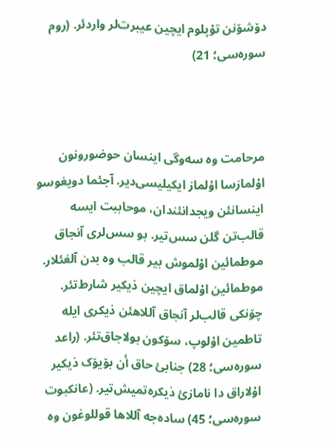دۆشۆنن تۇپلوم ایچین عیبرت‌لر واردئر. (روم سورەسی؛ 21)



مرحامت وە سەوگی اینسان حوضورونون اۇلمازسا اۇلماز ایکیلیسی‌دیر. آجئما دویغوسو اینسانئن ویجدانئندان، موحاببت ایسە قالب‌تن گلن سس‌تیر. بو سس‌لری آنجاق موطمائین اۇلموش بیر قالب وە بدن آلغئلار. موطمائین اۇلماق ایچین ذیکیر شارط‌تئر. چۆنکی قالب‌لر آنجاق آللاهئن ذیکری ایلە تاطمین اۇلوپ، سۆکون بولاجاق‌تئر. (راعد سورەسی؛ 28) جنابئ حاق أن بۆیۆک ذیکیر اۇلاراق دا نامازئ ذیکرەتمیش‌تیر. (عانکبوت سورەسی؛ 45) سادەجە آللاها قوللوغون وە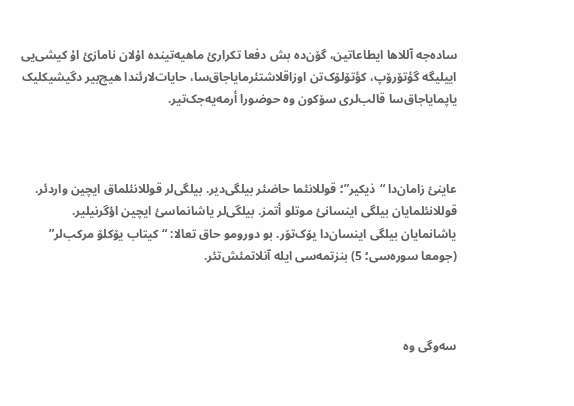سادەجە آللاها ایطاعاتین، گۆن‌دە بش دفعا تکرارئ ماهیەتیندە اۇلان نامازئ اۇ کیشی‌یی اییلیگە گؤتۆرۆپ، کؤتۆلۆک‌تن اوزاقلاشتئرمایاجاق‌سا، حایات‌لارئندا هیچ‌بیر دگیشیکلیک یاپمایاجاق‌سا قالب‌لری سۆکون وە حوضورا أرمەیەجک‌تیر.



عاینئ زامان‌دا “ذیکیر”؛ قوللانئما حاضئر بیلگی‌دیر. بیلگی‌لر قوللانئلماق ایچین واردئر. قوللانئلمایان بیلگی اینسانئ موتلو أتمز. بیلگی‌لر یاشانماسئ ایچین اؤگرنیلیر. یاشانمایان بیلگی اینسان‌دا یۆک‌تۆر. بو دورومو حاق تعالا: “کیتاب یۆکلۆ مرکب‌لر” (جومعا سورەسی؛ 5) بنزتمەسی ایلە آنلاتمئش‌تئر.



سەوگی وە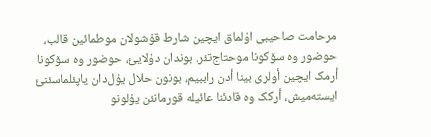مرحامت صاحیبی اۇلماق ایچین شارط قۇشولان موطمائین قالب، حوضور وە سۆکونا موحتاج‌تئر. بوندان دۇلایئ، حوضور وە سۆکونا أرمک ایچین أولری بینا أدن راببیم، بونون حلال یۇل‌دان یاپئلماسئنئ ایستەمیش، أرکک وە قادئنا عائیلە قورمانئن یۇلونو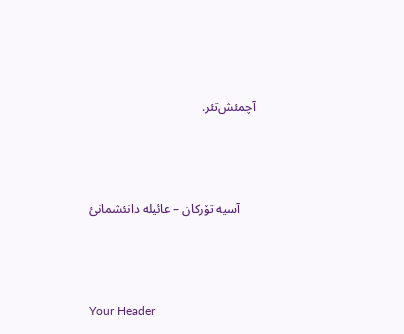آچمئش‌تئر.



     آسیە تۆرکان – عائیلە دانئشمانئ



Your Header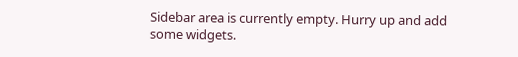Sidebar area is currently empty. Hurry up and add some widgets.